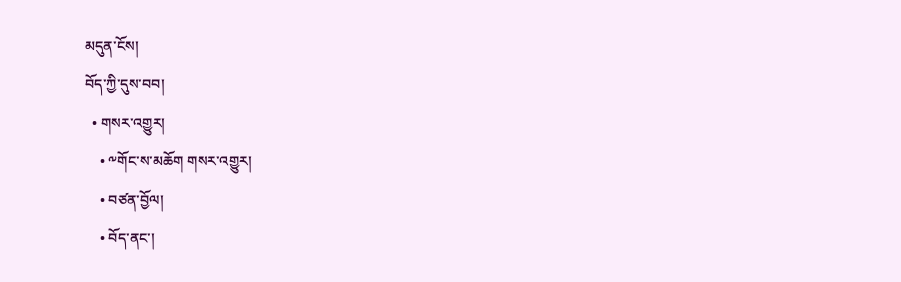མདུན་ངོས།
བོད་ཀྱི་དུས་བབ།
  • གསར་འགྱུར།
    • ༸གོང་ས་མཆོག གསར་འགྱུར།
    • བཙན་བྱོལ།
    • བོད་ནང་།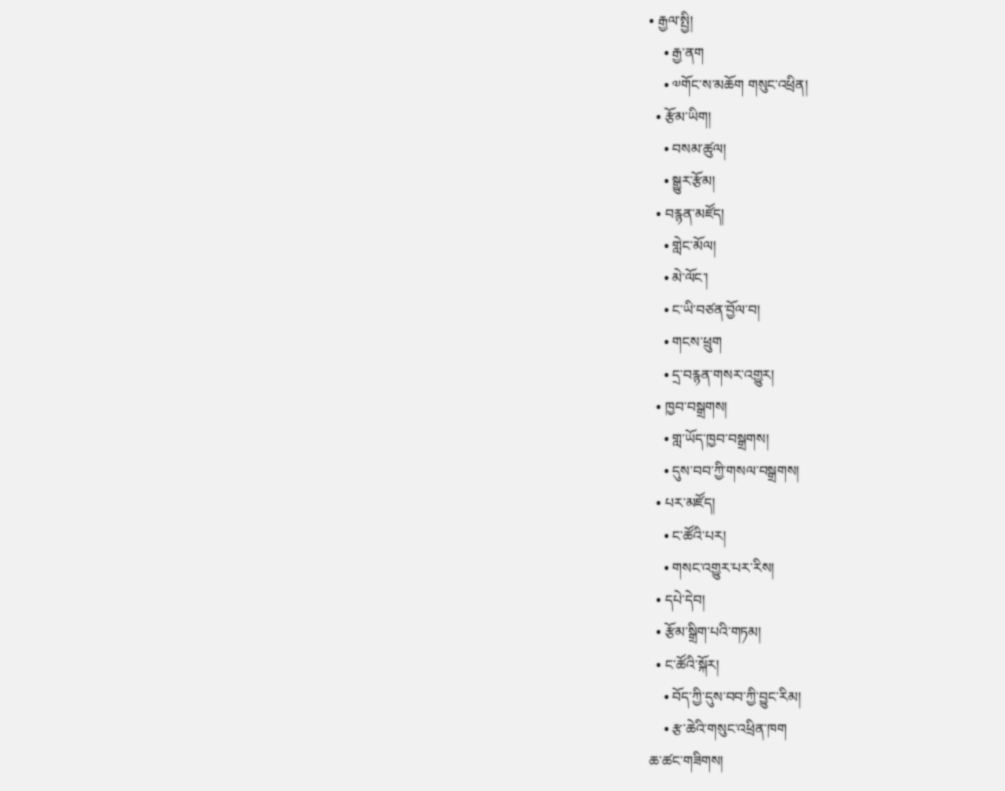• རྒྱལ་སྤྱི།
    • རྒྱ་ནག
    • ༧གོང་ས་མཆོག གསུང་འཕྲིན།
  • རྩོམ་ཡིག།
    • བསམ་ཚུལ།
    • སྒྱུར་རྩོམ།
  • བརྙན་མཛོད།
    • གླེང་མོལ།
    • མེ་ལོང་།
    • ང་ཡི་བཙན་བྱོལ་བ།
    • གངས་ཕྲུག
    • དྲ་བརྙན་གསར་འགྱུར།
  • ཁྱབ་བསྒྲགས།
    • གླ་ཡོད་ཁྱབ་བསྒྲགས།
    • དུས་བབ་ཀྱི་གསལ་བསྒྲགས།
  • པར་མཛོད།
    • ང་ཚོའི་པར།
    • གསང་འགྱུར་པར་རིས།
  • དཔེ་དེབ།
  • རྩོམ་སྒྲིག་པའི་གཏམ།
  • ང་ཚོའི་སྐོར།
    • བོད་ཀྱི་དུས་བབ་ཀྱི་བྱུང་རིམ།
    • རྩ་ཆེའི་གསུང་འཕྲིན་ཁག
ཆ་ཚང་གཟིགས།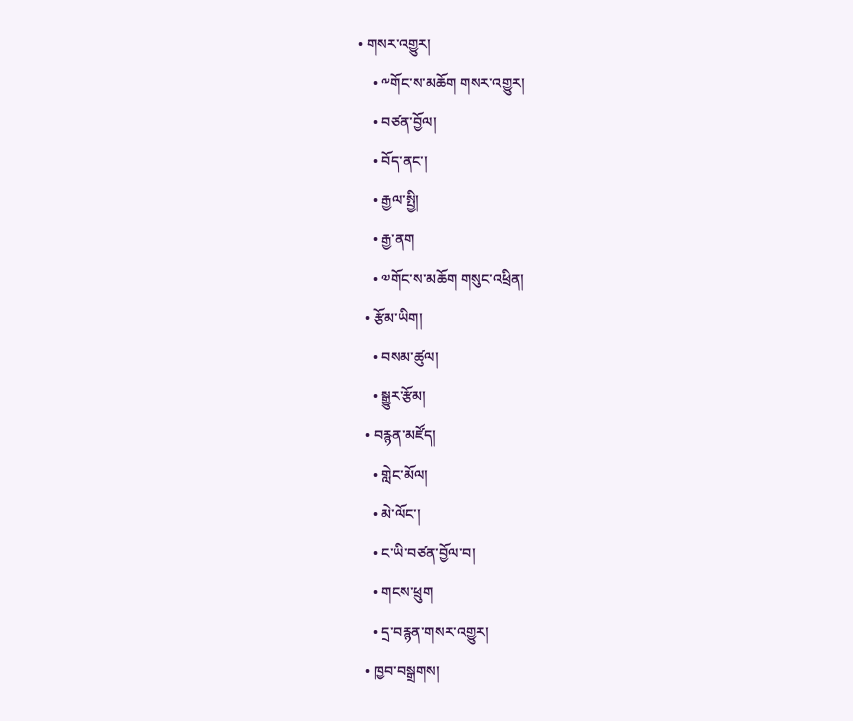• གསར་འགྱུར།
    • ༸གོང་ས་མཆོག གསར་འགྱུར།
    • བཙན་བྱོལ།
    • བོད་ནང་།
    • རྒྱལ་སྤྱི།
    • རྒྱ་ནག
    • ༧གོང་ས་མཆོག གསུང་འཕྲིན།
  • རྩོམ་ཡིག།
    • བསམ་ཚུལ།
    • སྒྱུར་རྩོམ།
  • བརྙན་མཛོད།
    • གླེང་མོལ།
    • མེ་ལོང་།
    • ང་ཡི་བཙན་བྱོལ་བ།
    • གངས་ཕྲུག
    • དྲ་བརྙན་གསར་འགྱུར།
  • ཁྱབ་བསྒྲགས།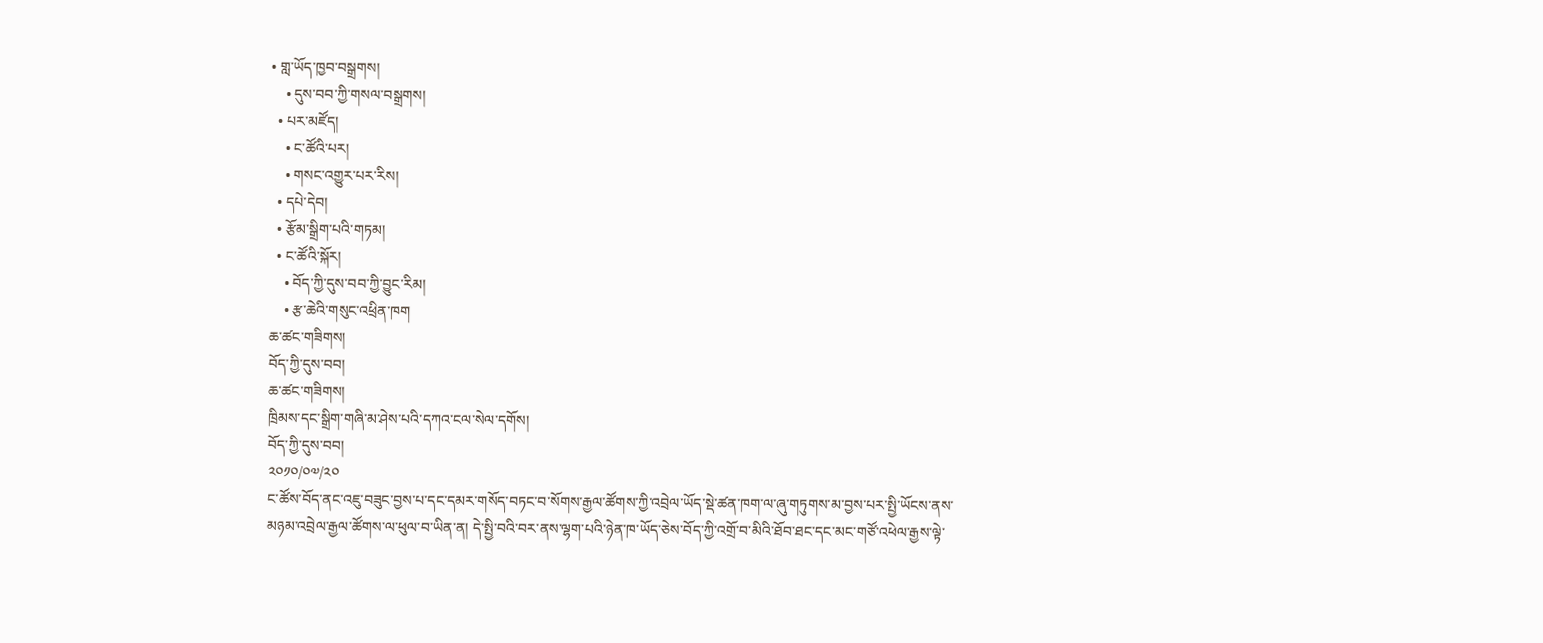• གླ་ཡོད་ཁྱབ་བསྒྲགས།
    • དུས་བབ་ཀྱི་གསལ་བསྒྲགས།
  • པར་མཛོད།
    • ང་ཚོའི་པར།
    • གསང་འགྱུར་པར་རིས།
  • དཔེ་དེབ།
  • རྩོམ་སྒྲིག་པའི་གཏམ།
  • ང་ཚོའི་སྐོར།
    • བོད་ཀྱི་དུས་བབ་ཀྱི་བྱུང་རིམ།
    • རྩ་ཆེའི་གསུང་འཕྲིན་ཁག
ཆ་ཚང་གཟིགས།
བོད་ཀྱི་དུས་བབ།
ཆ་ཚང་གཟིགས།
ཁྲིམས་དང་སྒྲིག་གཞི་མ་ཤེས་པའི་དཀའ་ངལ་སེལ་དགོས།
བོད་ཀྱི་དུས་བབ།
༢༠༡༠/༠༧/༢༠
ང་ཚོས་བོད་ནང་འཇུ་བཟུང་བྱས་པ་དང་དམར་གསོད་བཏང་བ་སོགས་རྒྱལ་ཚོགས་ཀྱི་འབྲེལ་ཡོད་སྡེ་ཚན་ཁག་ལ་ཞུ་གཏུགས་མ་བྱས་པར་སྤྱི་ཡོངས་ནས་མཉམ་འབྲེལ་རྒྱལ་ཚོགས་ལ་ཕུལ་བ་ཡིན་ན། དེ་སྤྱི་བའི་བར་ནས་ལྷག་པའི་ཉེན་ཁ་ཡོད་ཅེས་བོད་ཀྱི་འགྲོ་བ་མིའི་ཐོབ་ཐང་དང་མང་གཙོ་འཕེལ་རྒྱས་ལྟེ་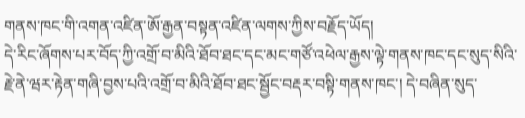གནས་ཁང་གི་འགན་འཛིན་ཨོ་རྒྱན་བསྟན་འཛིན་ལགས་ཀྱིས་བརྗོད་ཡོད།
དེ་རིང་ཞོགས་པར་བོད་ཀྱི་འགྲོ་བ་མིའི་ཐོབ་ཐང་དང་མང་གཙོ་འཕེལ་རྒྱས་ལྟེ་གནས་ཁང་དང་སུད་སིའི་རྗེ་ནེ་ཝར་རྟེན་གཞི་བྱས་པའི་འགྲོ་བ་མིའི་ཐོབ་ཐང་སྦྱོང་བརྡར་བསྟི་གནས་ཁང་། དེ་བཞིན་སུད་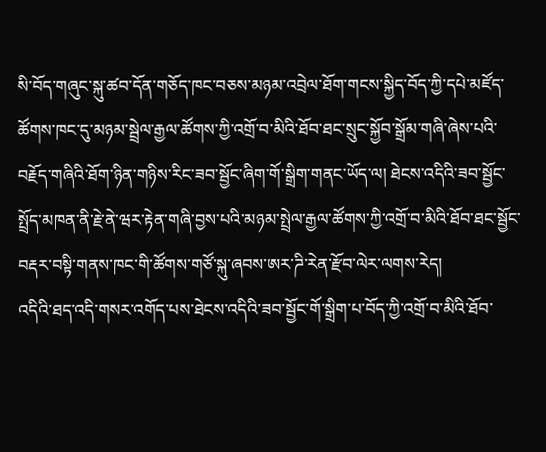སི་བོད་གཞུང་སྐུ་ཚབ་དོན་གཅོད་ཁང་བཅས་མཉམ་འབྲེལ་ཐོག་གངས་སྐྱིད་བོད་ཀྱི་དཔེ་མཛོད་ཚོགས་ཁང་དུ་མཉམ་སྦྲེལ་རྒྱལ་ཚོགས་ཀྱི་འགྲོ་བ་མིའི་ཐོབ་ཐང་སྲུང་སྐྱོབ་སྒྲོམ་གཞི་ཞེས་པའི་བརྗོད་གཞིའི་ཐོག་ཉིན་གཉིས་རིང་ཟབ་སྦྱོང་ཞིག་གོ་སྒྲིག་གནང་ཡོད་ལ། ཐེངས་འདིའི་ཟབ་སྦྱོང་སྤྲོད་མཁན་ནི་རྗེ་ནེ་ཝར་རྟེན་གཞི་བྱས་པའི་མཉམ་སྤྲེལ་རྒྱལ་ཚོགས་ཀྱི་འགྲོ་བ་མིའི་ཐོབ་ཐང་སྦྱོང་བརྡར་བསྟི་གནས་ཁང་གི་ཚོགས་གཙོ་སྐུ་ཞབས་ཨར་ཌི་རེན་རྫོབ་ལེར་ལགས་རེད།
འདིའི་ཐད་འདི་གསར་འགོད་པས་ཐེངས་འདིའི་ཟབ་སྦྱོང་གོ་སྒྲིག་པ་བོད་ཀྱི་འགྲོ་བ་མིའི་ཐོབ་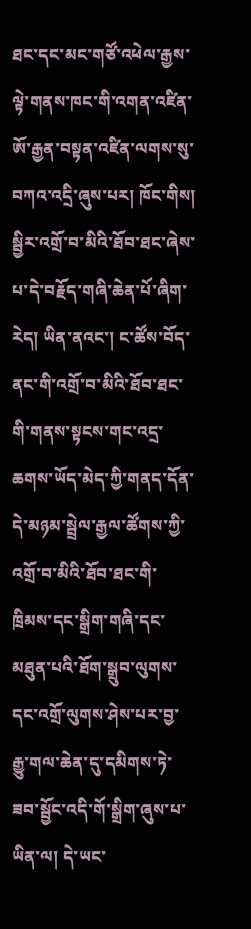ཐང་དང་མང་གཙོ་འཕེལ་རྒྱས་ལྟེ་གནས་ཁང་གི་འགན་འཛིན་ཨོ་རྒྱན་བསྟན་འཛིན་ལགས་སུ་བཀའ་འདྲི་ཞུས་པར། ཁོང་གིས། སྦྱིར་འགྲོ་བ་མིའི་ཐོབ་ཐང་ཞེས་པ་དེ་བརྗོད་གཞི་ཆེན་པོ་ཞིག་རེད། ཡིན་ནའང་། ང་ཚོས་བོད་ནང་གི་འགྲོ་བ་མིའི་ཐོབ་ཐང་གི་གནས་སྟངས་གང་འདྲ་ཆགས་ཡོད་མེད་ཀྱི་གནད་དོན་དེ་མཉམ་སྦྲེལ་རྒྱལ་ཚོགས་ཀྱི་འགྲོ་བ་མིའི་ཐོབ་ཐང་གི་ཁྲིམས་དང་སྒྲིག་གཞི་དང་མཐུན་པའི་ཐོག་སྒྲུབ་ལུགས་དང་འགྲོ་ལུགས་ཤེས་པར་བྱ་རྒྱུ་གལ་ཆེན་དུ་དམིགས་ཏེ་ཟབ་སྦྱོང་འདི་གོ་སྒྲིག་ཞུས་པ་ཡིན་ལ། དེ་ཡང་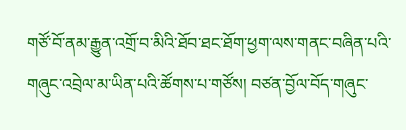གཙོ་བོ་ནམ་རྒྱུན་འགྲོ་བ་མིའི་ཐོབ་ཐང་ཐོག་ཕྱག་ལས་གནང་བཞིན་པའི་གཞུང་འབྲེལ་མ་ཡིན་པའི་ཚོགས་པ་གཙོས། བཙན་བྱོལ་བོད་གཞུང་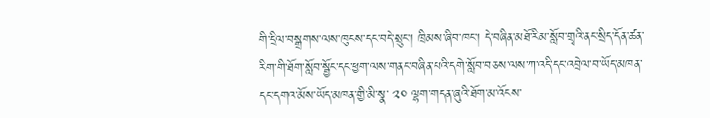གི་དྲིལ་བསྒྲགས་ལས་ཁུངས་དང་བདེ་སྲུང་། ཁྲིམས་ཞིབ་ཁང་། དེ་བཞིན་མཐོ་རིམ་སློབ་གྲྭའི་ནང་སྲིད་དོན་ཚན་རིག་གི་ཐོག་སློབ་སྦྱོང་དང་ཕྱག་ལས་གནང་བཞིན་པའི་དགེ་སློབ་བཅས་ལས་ཀ་འདི་དང་འབྲེལ་བ་ཡོད་མཁན་དང་དགའ་མོས་ཡོད་མཁན་གྱི་མི་སྣ་ ༢༠ ལྷག་གདན་ཞུའི་ཐོག་མ་འོངས་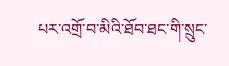པར་འགྲོ་བ་མིའི་ཐོབ་ཐང་གི་སྲུང་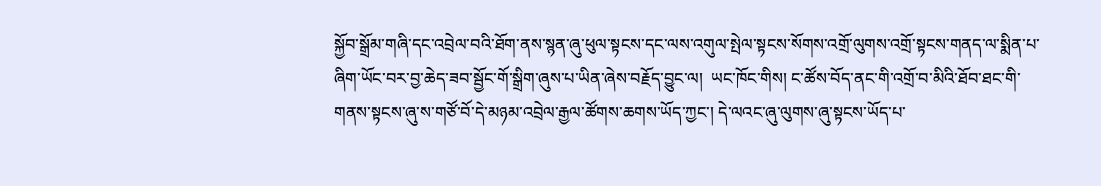སྐྱོབ་སྒྲོམ་གཞི་དང་འབྲེལ་བའི་ཐོག་ནས་སྙན་ཞུ་ཕུལ་སྟངས་དང་ལས་འགུལ་སྤེལ་སྟངས་སོགས་འགྲོ་ལུགས་འགྲོ་སྟངས་གནད་ལ་སྨིན་པ་ཞིག་ཡོང་བར་བྱ་ཆེད་ཟབ་སྦྱོང་གོ་སྒྲིག་ཞུས་པ་ཡིན་ཞེས་བརྗོད་བྱུང་ལ།  ཡང་ཁོང་གིས། ང་ཚོས་བོད་ནང་གི་འགྲོ་བ་མིའི་ཐོབ་ཐང་གི་གནས་སྟངས་ཞུ་ས་གཙོ་བོ་དེ་མཉམ་འབྲེལ་རྒྱལ་ཚོགས་ཆགས་ཡོད་ཀྱང་། དེ་ལའང་ཞུ་ལུགས་ཞུ་སྟངས་ཡོད་པ་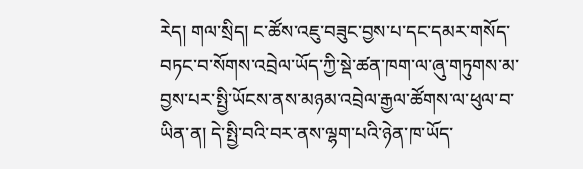རེད། གལ་སྲིད། ང་ཚོས་འཇུ་བཟུང་བྱས་པ་དང་དམར་གསོད་བཏང་བ་སོགས་འབྲེལ་ཡོད་ཀྱི་སྡེ་ཚན་ཁག་ལ་ཞུ་གཏུགས་མ་བྱས་པར་སྤྱི་ཡོངས་ནས་མཉམ་འབྲེལ་རྒྱལ་ཚོགས་ལ་ཕུལ་བ་ཡིན་ན། དེ་སྤྱི་བའི་བར་ནས་ལྷག་པའི་ཉེན་ཁ་ཡོད་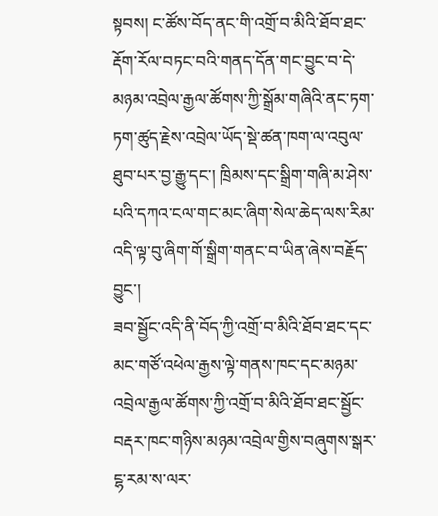སྟབས། ང་ཚོས་བོད་ནང་གི་འགྲོ་བ་མིའི་ཐོབ་ཐང་རྡོག་རོལ་བཏང་བའི་གནད་དོན་གང་བྱུང་བ་དེ་མཉམ་འབྲེལ་རྒྱལ་ཚོགས་ཀྱི་སྒྲོམ་གཞིའི་ནང་ཏག་ཏག་ཚུད་རྗེས་འབྲེལ་ཡོད་སྡེ་ཚན་ཁག་ལ་འབུལ་ཐུབ་པར་བྱ་རྒྱུ་དང་། ཁྲིམས་དང་སྒྲིག་གཞི་མ་ཤེས་པའི་དཀའ་ངལ་གང་མང་ཞིག་སེལ་ཆེད་ལས་རིམ་འདི་ལྟ་བུ་ཞིག་གོ་སྒྲིག་གནང་བ་ཡིན་ཞེས་བརྗོད་བྱུང་།
ཟབ་སྦྱོང་འདི་ནི་བོད་ཀྱི་འགྲོ་བ་མིའི་ཐོབ་ཐང་དང་མང་གཙོ་འཕེལ་རྒྱས་ལྟེ་གནས་ཁང་དང་མཉམ་འབྲེལ་རྒྱལ་ཚོགས་ཀྱི་འགྲོ་བ་མིའི་ཐོབ་ཐང་སྦྱོང་བརྡར་ཁང་གཉིས་མཉམ་འབྲེལ་གྱིས་བཞུགས་སྒར་ངྷ་རམ་ས་ལར་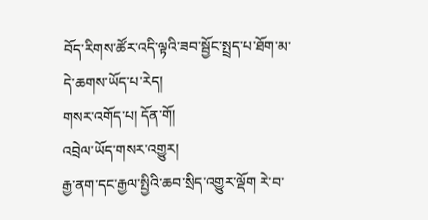བོད་རིགས་ཚོར་འདི་ལྟའི་ཟབ་སྦྱོང་སྤྲད་པ་ཐོག་མ་དེ་ཆགས་ཡོད་པ་རེད།
གསར་འགོད་པ། དོན་གོ།
འབྲེལ་ཡོད་གསར་འགྱུར།
རྒྱ་ནག་དང་རྒྱལ་སྤྱིའི་ཆབ་སྲིད་འགྱུར་ལྡོག རེ་བ་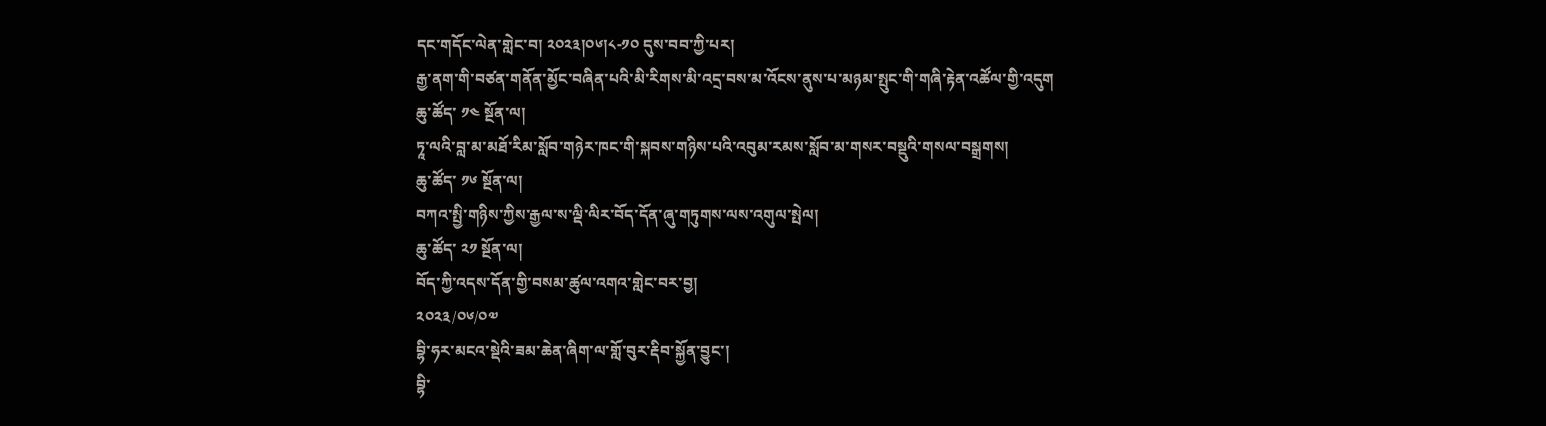དང་གདོང་ལེན་གླེང་བ། ༢༠༢༣།༠༦།༨-༡༠ དུས་བབ་ཀྱི་པར།
རྒྱ་ནག་གི་བཙན་གནོན་མྱོང་བཞིན་པའི་མི་རིགས་མི་འདྲ་བས་མ་འོངས་ནུས་པ་མཉམ་སྤུང་གི་གཞི་རྟེན་འཚོལ་གྱི་འདུག
ཆུ་ཚོད་ ༡༤ སྔོན་ལ།
ཏཱ་ལའི་བླ་མ་མཐོ་རིམ་སློབ་གཉེར་ཁང་གི་སྐབས་གཉིས་པའི་འབུམ་རམས་སློབ་མ་གསར་བསྡུའི་གསལ་བསྒྲགས།
ཆུ་ཚོད་ ༡༦ སྔོན་ལ།
བཀའ་སྤྱི་གཉིས་ཀྱིས་རྒྱལ་ས་ལྡི་ལིར་བོད་དོན་ཞུ་གཏུགས་ལས་འགུལ་སྤེལ།
ཆུ་ཚོད་ ༢༡ སྔོན་ལ།
བོད་ཀྱི་འདས་དོན་གྱི་བསམ་ཚུལ་འགའ་གླེང་བར་བྱ།
༢༠༢༣/༠༦/༠༧
བྷི་ཧར་མངའ་སྡེའི་ཟམ་ཆེན་ཞིག་ལ་གློ་བུར་རྡིབ་སྐྱོན་བྱུང་།
བྷི་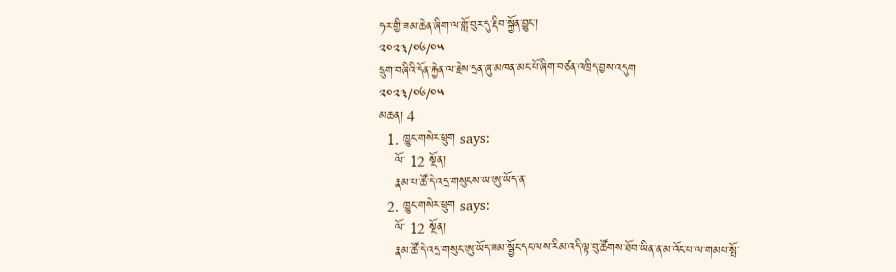ཧར་གྱི་ཟམ་ཆེན་ཞིག་ལ་གློ་བུར་དུ་རྡིབ་སྐྱོན་བྱུང་།
༢༠༢༣/༠༦/༠༥
དྲུག་བཞིའི་དོན་རྐྱེན་ལ་རྗེས་དྲན་ཞུ་མཁན་མང་པོ་ཞིག་བཙན་འཁྲིད་བྱས་འདུག
༢༠༢༣/༠༦/༠༥
མཆན། 4
  1. ཁྱུང་གསེར་ཕྲུག says:
    ལོ་ 12 སྔོན།
    རྣམ་པ་ཚོ་དེ་འདྲ་གསུངས་ཡ་ཨུ་ཡོད་ན་
  2. ཁྱུང་གསེར་ཕྲུག says:
    ལོ་ 12 སྔོན།
    རྣམ་ཚོ་དེ་འདྲ་གསུང་ཨུ་ཡོད་ཟམ་སྦྱོང་དང་ལས་རིམ་འདི་ལྟ་བུ་ཚོགས་ཐོབ་ཡིན་ན་མ་འོང་པ་ལ་གམཔ་སྤོ་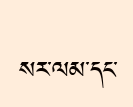སར་ལམ་དང་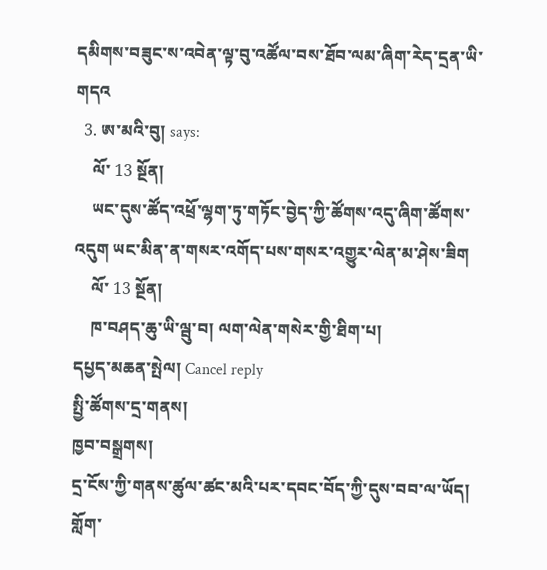དམིགས་བཟུང་ས་འབེན་ལྟ་བུ་འཚོལ་བས་ཐོབ་ལམ་ཞིག་རེད་དྲན་ཡི་གདའ
  3. ཨ་མའི་བུ། says:
    ལོ་ 13 སྔོན།
    ཡང་དུས་ཚོད་འཕྲོ་ལྷག་ཏུ་གཏོང་བྱེད་ཀྱི་ཚོགས་འདུ་ཞིག་ཚོགས་འདུག ཡང་མིན་ན་གསར་འགོད་པས་གསར་འགྱུར་ལེན་མ་ཤེས་ཟིག
    ལོ་ 13 སྔོན།
    ཁ་བཤད་ཆུ་ཡི་ལྦུ་བ། ལག་ལེན་གསེར་གྱི་ཐིག་པ།
དཔྱད་མཆན་སྤེལ། Cancel reply
སྤྱི་ཚོགས་དྲ་གནས།
ཁྱབ་བསྒྲགས།
དྲ་ངོས་ཀྱི་གནས་ཚུལ་ཚང་མའི་པར་དབང་བོད་ཀྱི་དུས་བབ་ལ་ཡོད།
གློག་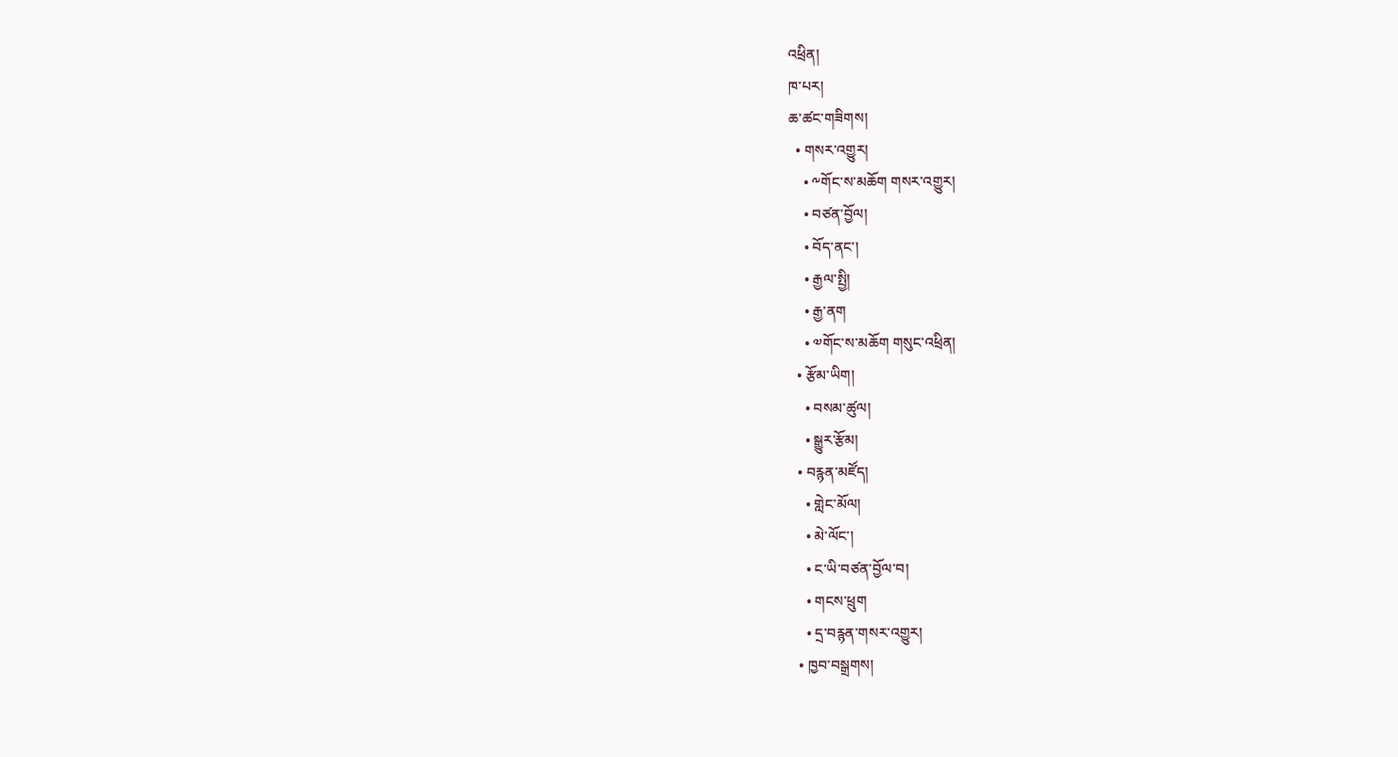འཕྲིན།
ཁ་པར།
ཆ་ཚང་གཟིགས།
  • གསར་འགྱུར།
    • ༸གོང་ས་མཆོག གསར་འགྱུར།
    • བཙན་བྱོལ།
    • བོད་ནང་།
    • རྒྱལ་སྤྱི།
    • རྒྱ་ནག
    • ༧གོང་ས་མཆོག གསུང་འཕྲིན།
  • རྩོམ་ཡིག།
    • བསམ་ཚུལ།
    • སྒྱུར་རྩོམ།
  • བརྙན་མཛོད།
    • གླེང་མོལ།
    • མེ་ལོང་།
    • ང་ཡི་བཙན་བྱོལ་བ།
    • གངས་ཕྲུག
    • དྲ་བརྙན་གསར་འགྱུར།
  • ཁྱབ་བསྒྲགས།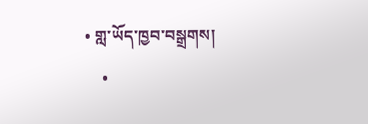• གླ་ཡོད་ཁྱབ་བསྒྲགས།
    •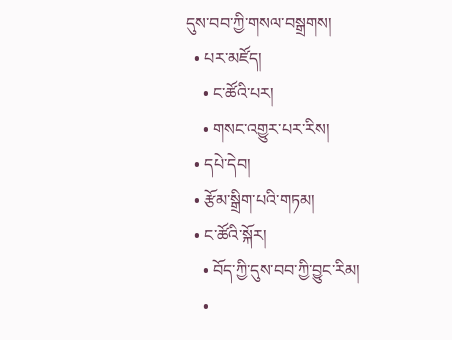དུས་བབ་ཀྱི་གསལ་བསྒྲགས།
  • པར་མཛོད།
    • ང་ཚོའི་པར།
    • གསང་འགྱུར་པར་རིས།
  • དཔེ་དེབ།
  • རྩོམ་སྒྲིག་པའི་གཏམ།
  • ང་ཚོའི་སྐོར།
    • བོད་ཀྱི་དུས་བབ་ཀྱི་བྱུང་རིམ།
    •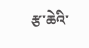རྩ་ཆེའི་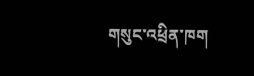གསུང་འཕྲིན་ཁག